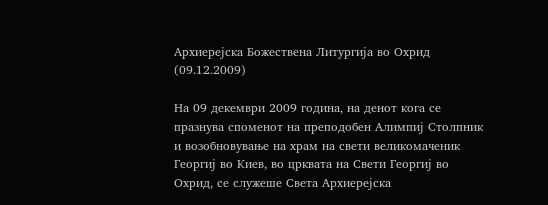Архиерејска Божествена Литургија во Охрид (09.12.2009)

На 09 декември 2009 година, на денот кога се празнува споменот на преподобен Алимпиј Столпник и возобновување на храм на свети великомаченик Георгиј во Киев, во црквата на Свети Георгиј во Охрид, се служеше Света Архиерејска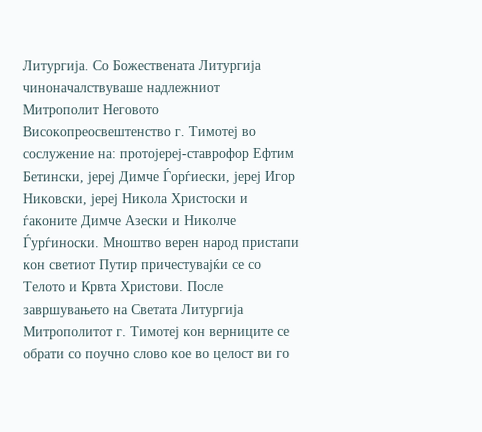Литургија. Со Божествената Литургија чиноначалствуваше надлежниот Митрополит Неговото Високопреосвештенство г. Тимотеј во сослужение на: протојереј-ставрофор Ефтим Бетински, јереј Димче Ѓорѓиески, јереј Игор Никовски, јереј Никола Христоски и ѓаконите Димче Азески и Николче Ѓурѓиноски. Мноштво верен народ пристапи кон светиот Путир причестувајќи се со Телото и Крвта Христови. После завршувањето на Светата Литургија Митрополитот г. Тимотеј кон верниците се обрати со поучно слово кое во целост ви го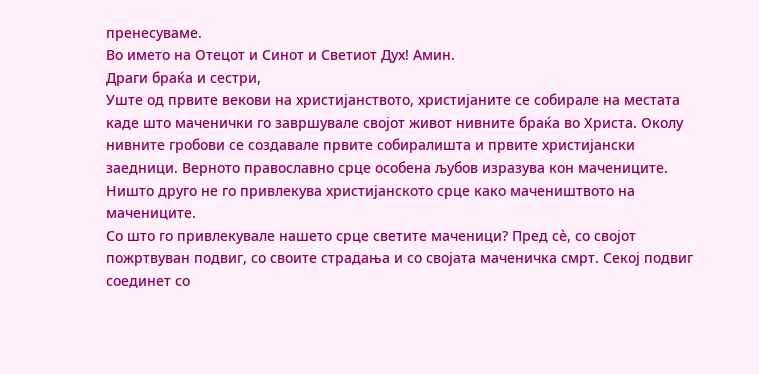пренесуваме.
Во името на Отецот и Синот и Светиот Дух! Амин.
Драги браќа и сестри,
Уште од првите векови на христијанството, христијаните се собирале на местата каде што маченички го завршувале својот живот нивните браќа во Христа. Околу нивните гробови се создавале првите собиралишта и првите христијански заедници. Верното православно срце особена љубов изразува кон мачениците. Ништо друго не го привлекува христијанското срце како мачеништвото на мачениците.
Со што го привлекувале нашето срце светите маченици? Пред сè, со својот пожртвуван подвиг, со своите страдања и со својата маченичка смрт. Секој подвиг соединет со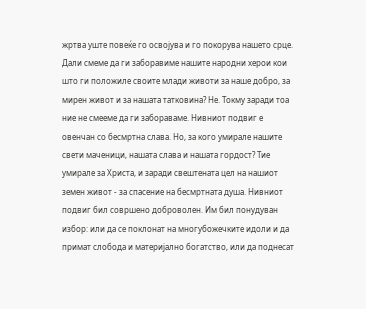жртва уште повеќе го освојува и го покорува нашето срце. Дали смеме да ги заборавиме нашите народни херои кои што ги положиле своите млади животи за наше добро, за мирен живот и за нашата татковина? Не. Токму заради тоа ние не смееме да ги забораваме. Нивниот подвиг е овенчан со бесмртна слава. Но, за кого умирале нашите свети маченици, нашата слава и нашата гордост? Тие умирале за Христа, и заради свештената цел на нашиот земен живот - за спасение на бесмртната душа. Нивниот подвиг бил совршено доброволен. Им бил понудуван избор: или да се поклонат на многубожечките идоли и да примат слобода и материјално богатство, или да поднесат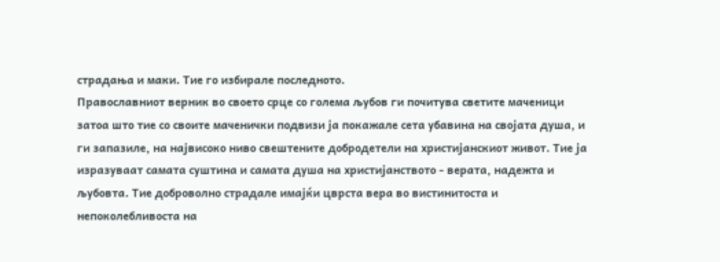страдања и маки. Тие го избирале последното.
Православниот верник во своето срце со голема љубов ги почитува светите маченици затоа што тие со своите маченички подвизи ја покажале сета убавина на својата душа, и ги запазиле, на највисоко ниво свештените добродетели на христијанскиот живот. Тие ја изразуваат самата суштина и самата душа на христијанството - верата, надежта и љубовта. Тие доброволно страдале имајќи цврста вера во вистинитоста и непоколебливоста на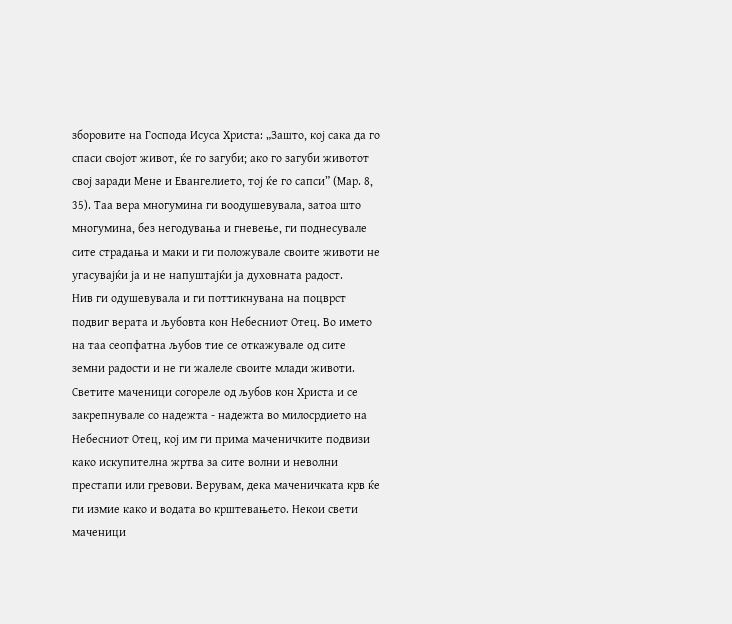зборовите на Господа Исуса Христа: „Зашто, кој сака да го спаси својот живот, ќе го загуби; ако го загуби животот свој заради Мене и Евангелието, тој ќе го сапси” (Мар. 8, 35). Таа вера многумина ги воодушевувала, затоа што многумина, без негодувања и гневење, ги поднесувале сите страдања и маки и ги положувале своите животи не угасувајќи ја и не напуштајќи ја духовната радост.
Нив ги одушевувала и ги поттикнувана на поцврст подвиг верата и љубовта кон Небесниот Отец. Во името на таа сеопфатна љубов тие се откажувале од сите земни радости и не ги жалеле своите млади животи. Светите маченици согореле од љубов кон Христа и се закрепнувале со надежта - надежта во милосрдието на Небесниот Отец, кој им ги прима маченичките подвизи како искупителна жртва за сите волни и неволни престапи или гревови. Верувам, дека маченичката крв ќе ги измие како и водата во крштевањето. Некои свети маченици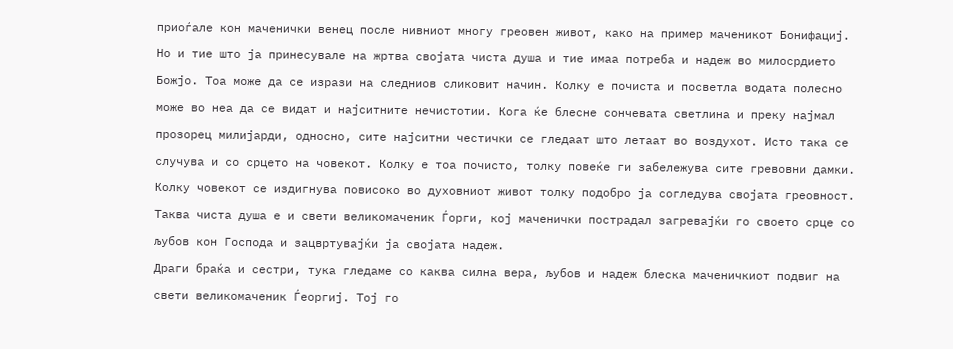приоѓале кон маченички венец после нивниот многу греовен живот, како на пример маченикот Бонифациј. Но и тие што ја принесувале на жртва својата чиста душа и тие имаа потреба и надеж во милосрдието Божјо. Тоа може да се изрази на следниов сликовит начин. Колку е почиста и посветла водата полесно може во неа да се видат и најситните нечистотии. Кога ќе блесне сончевата светлина и преку најмал прозорец милијарди, односно, сите најситни честички се гледаат што летаат во воздухот. Исто така се случува и со срцето на човекот. Колку е тоа почисто, толку повеќе ги забележува сите гревовни дамки. Колку човекот се издигнува повисоко во духовниот живот толку подобро ја согледува својата греовност. Таква чиста душа е и свети великомаченик Ѓорги, кој маченички пострадал загревајќи го своето срце со љубов кон Господа и зацвртувајќи ја својата надеж.
Драги браќа и сестри, тука гледаме со каква силна вера, љубов и надеж блеска маченичкиот подвиг на свети великомаченик Ѓеоргиј. Тој го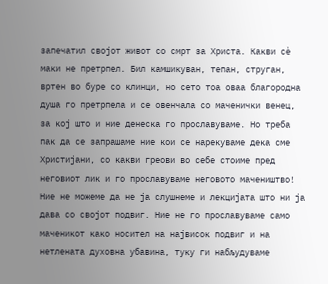запечатил својот живот со смрт за Христа. Какви сè маки не претрпел. Бил камшикуван, тепан, струган, вртен во буре со клинци, но сето тоа оваа благородна душа го претрпела и се овенчала со маченички венец, за кој што и ние денеска го прославуваме. Но треба пак да се запрашаме ние кои се нарекуваме дека сме Христијани, со какви греови во себе стоиме пред неговиот лик и го прославуваме неговото мачеништво!
Ние не можеме да не ја слушнеме и лекцијата што ни ја дава со својот подвиг. Ние не го прославуваме само маченикот како носител на највисок подвиг и на нетлената духовна убавина, туку ги набљудуваме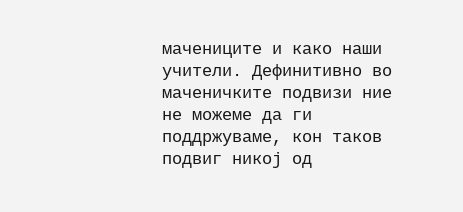мачениците и како наши учители. Дефинитивно во маченичките подвизи ние не можеме да ги поддржуваме, кон таков подвиг никој од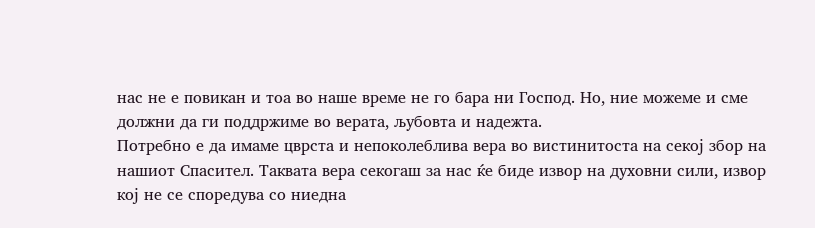нас не е повикан и тоа во наше време не го бара ни Господ. Но, ние можеме и сме должни да ги поддржиме во верата, љубовта и надежта.
Потребно е да имаме цврста и непоколеблива вера во вистинитоста на секој збор на нашиот Спасител. Таквата вера секогаш за нас ќе биде извор на духовни сили, извор кој не се споредува со ниедна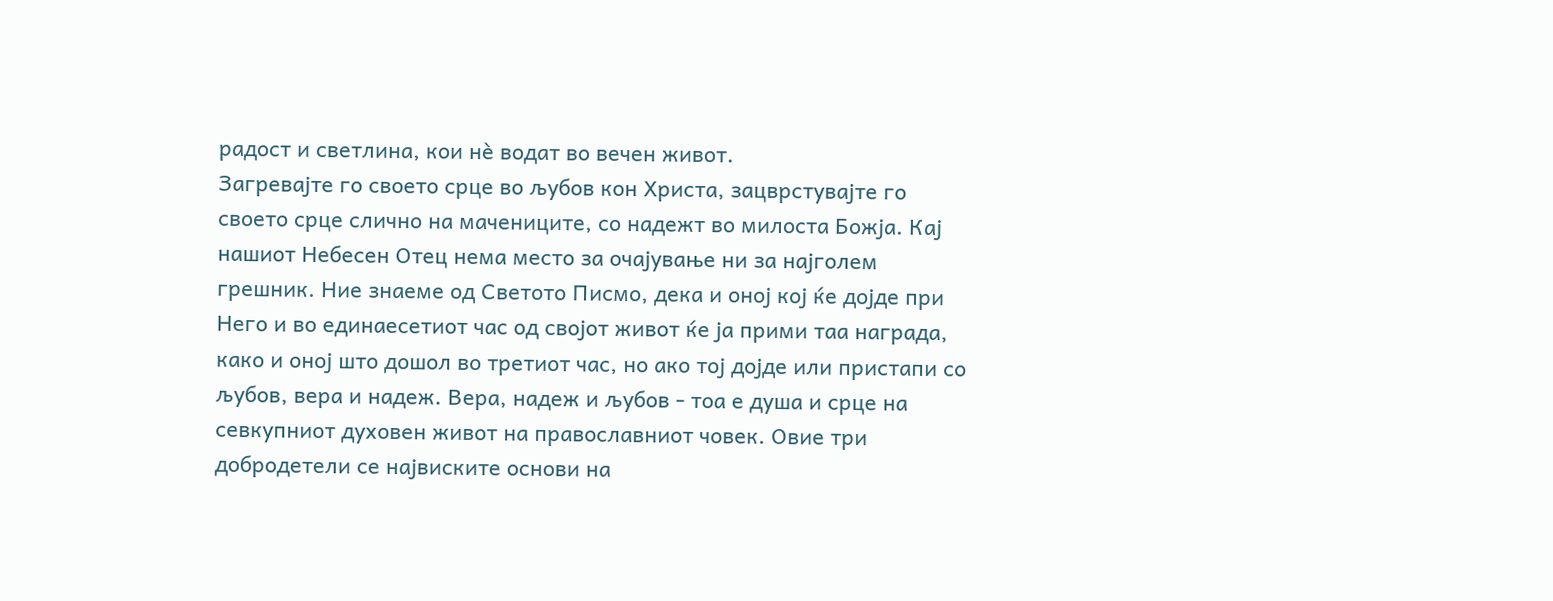радост и светлина, кои нè водат во вечен живот.
Загревајте го своето срце во љубов кон Христа, зацврстувајте го своето срце слично на мачениците, со надежт во милоста Божја. Кај нашиот Небесен Отец нема место за очајување ни за најголем грешник. Ние знаеме од Светото Писмо, дека и оној кој ќе дојде при Него и во единаесетиот час од својот живот ќе ја прими таа награда, како и оној што дошол во третиот час, но ако тој дојде или пристапи со љубов, вера и надеж. Вера, надеж и љубов - тоа е душа и срце на севкупниот духовен живот на православниот човек. Овие три добродетели се највиските основи на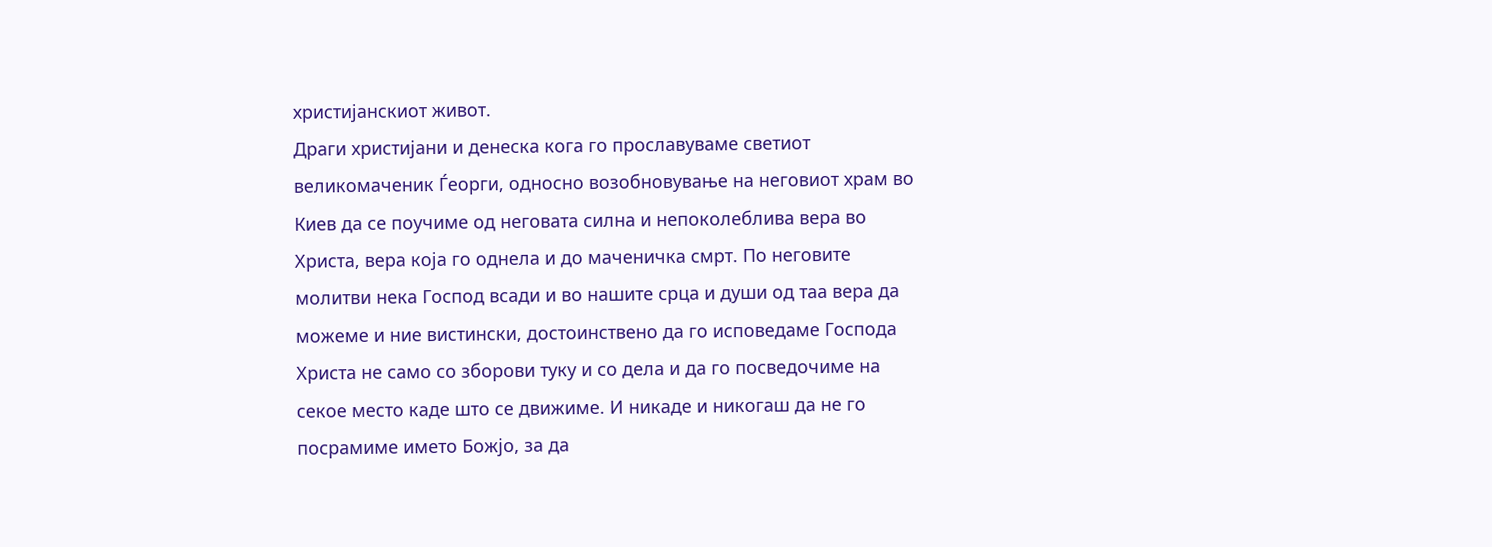христијанскиот живот.
Драги христијани и денеска кога го прославуваме светиот великомаченик Ѓеорги, односно возобновување на неговиот храм во Киев да се поучиме од неговата силна и непоколеблива вера во Христа, вера која го однела и до маченичка смрт. По неговите молитви нека Господ всади и во нашите срца и души од таа вера да можеме и ние вистински, достоинствено да го исповедаме Господа Христа не само со зборови туку и со дела и да го посведочиме на секое место каде што се движиме. И никаде и никогаш да не го посрамиме името Божјо, за да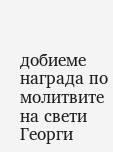добиеме награда по молитвите на свети Георги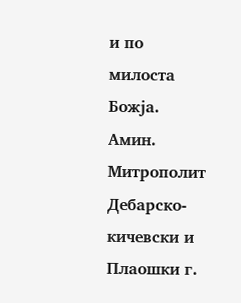и по милоста Божја. Амин.
Митрополит Дебарско-кичевски и Плаошки г.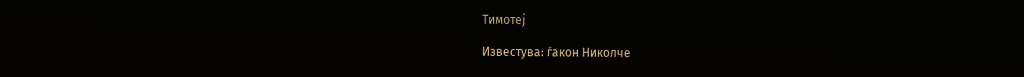Тимотеј

Известува: ѓакон Николче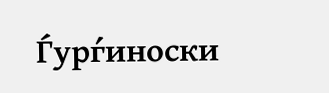Ѓурѓиноски